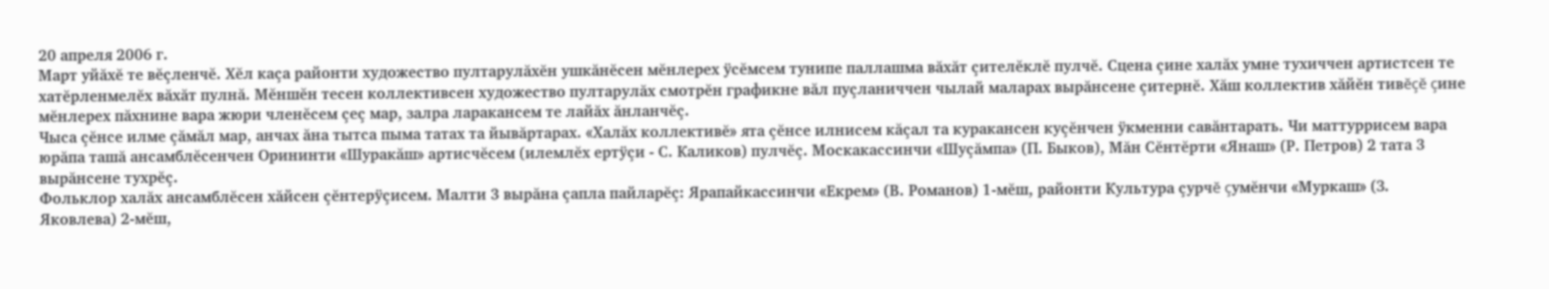20 апреля 2006 г.
Март уйăхĕ те вĕçленчĕ. Хĕл каçа районти художество пултарулăхĕн ушкăнĕсен мĕнлерех ÿсĕмсем тунипе паллашма вăхăт çителĕклĕ пулчĕ. Сцена çине халăх умне тухиччен артистсен те хатĕрленмелĕх вăхăт пулнă. Мĕншĕн тесен коллективсен художество пултарулăх смотрĕн графикне вăл пуçланиччен чылай маларах вырăнсене çитернĕ. Хăш коллектив хăйĕн тивĕçĕ çине мĕнлерех пăхнине вара жюри членĕсем çеç мар, залра ларакансем те лайăх ăнланчĕç.
Чыса çĕнсе илме çăмăл мар, анчах ăна тытса пыма татах та йывăртарах. «Халăх коллективĕ» ята çĕнсе илнисем кăçал та куракансен куçĕнчен ÿкменни савăнтарать. Чи маттуррисем вара юрăпа ташă ансамблĕсенчен Орининти «Шуракăш» артисчĕсем (илемлĕх ертÿçи - С. Каликов) пулчĕç. Москакассинчи «Шуçăмпа» (П. Быков), Мăн Сĕнтĕрти «Янаш» (Р. Петров) 2 тата 3 вырăнсене тухрĕç.
Фольклор халăх ансамблĕсен хăйсен çĕнтерÿçисем. Малти 3 вырăна çапла пайларĕç: Ярапайкассинчи «Екрем» (В. Романов) 1-мĕш, районти Культура çурчĕ çумĕнчи «Муркаш» (З. Яковлева) 2-мĕш,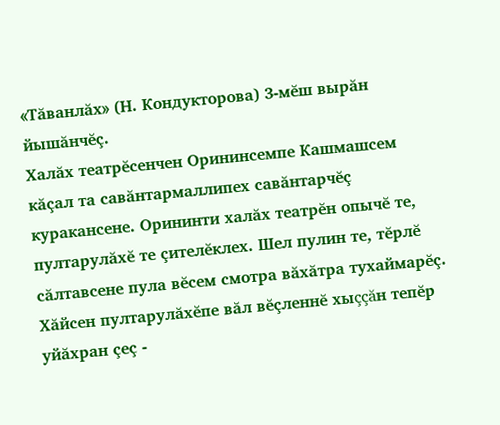«Тăванлăх» (Н. Кондукторова) 3-мĕш вырăн йышăнчĕç.
Халăх театрĕсенчен Орининсемпе Кашмашсем кăçал та савăнтармаллипех савăнтарчĕç куракансене. Орининти халăх театрĕн опычĕ те, пултарулăхĕ те çителĕклех. Шел пулин те, тĕрлĕ сăлтавсене пула вĕсем смотра вăхăтра тухаймарĕç. Хăйсен пултарулăхĕпе вăл вĕçленнĕ хыççăн тепĕр уйăхран çеç -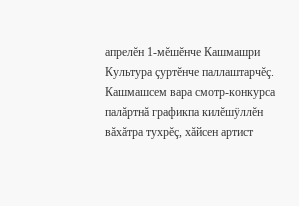апрелĕн 1-мĕшĕнче Кашмашри Культура çуртĕнче паллаштарчĕç. Кашмашсем вара смотр-конкурса палăртнă графикпа килĕшÿллĕн вăхăтра тухрĕç, хăйсен артист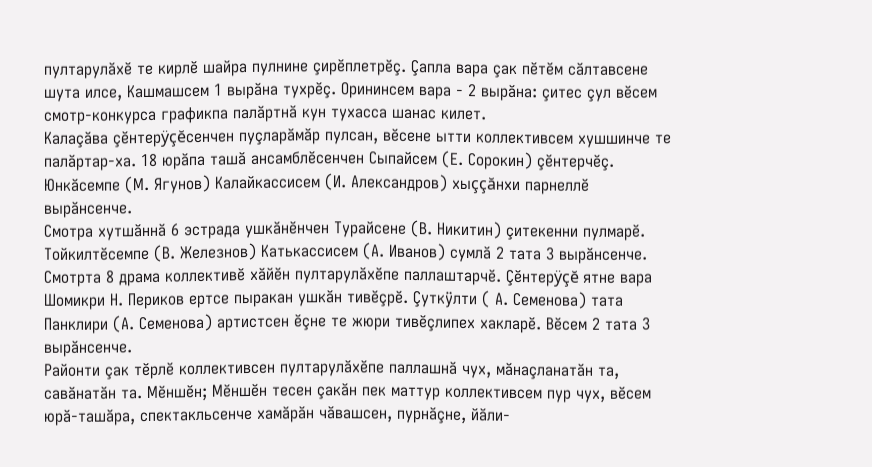пултарулăхĕ те кирлĕ шайра пулнине çирĕплетрĕç. Çапла вара çак пĕтĕм сăлтавсене шута илсе, Кашмашсем 1 вырăна тухрĕç. Орининсем вара - 2 вырăна: çитес çул вĕсем смотр-конкурса графикпа палăртнă кун тухасса шанас килет.
Калаçăва çĕнтерÿçĕсенчен пуçларăмăр пулсан, вĕсене ытти коллективсем хушшинче те палăртар-ха. 18 юрăпа ташă ансамблĕсенчен Сыпайсем (Е. Сорокин) çĕнтерчĕç. Юнкăсемпе (М. Ягунов) Калайкассисем (И. Александров) хыççăнхи парнеллĕ вырăнсенче.
Смотра хутшăннă 6 эстрада ушкăнĕнчен Турайсене (В. Никитин) çитекенни пулмарĕ. Тойкилтĕсемпе (В. Железнов) Катькассисем (А. Иванов) сумлă 2 тата 3 вырăнсенче.
Смотрта 8 драма коллективĕ хăйĕн пултарулăхĕпе паллаштарчĕ. Çĕнтерÿçĕ ятне вара Шомикри Н. Периков ертсе пыракан ушкăн тивĕçрĕ. Çуткÿлти ( А. Семенова) тата Панклири (А. Семенова) артистсен ĕçне те жюри тивĕçлипех хакларĕ. Вĕсем 2 тата 3 вырăнсенче.
Районти çак тĕрлĕ коллективсен пултарулăхĕпе паллашнă чух, мăнаçланатăн та, савăнатăн та. Мĕншĕн; Мĕншĕн тесен çакăн пек маттур коллективсем пур чух, вĕсем юрă-ташăра, спектакльсенче хамăрăн чăвашсен, пурнăçне, йăли-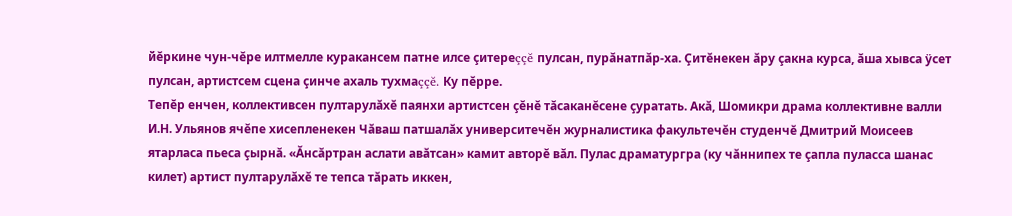йĕркине чун-чĕре илтмелле куракансем патне илсе çитереççĕ пулсан, пурăнатпăр-ха. Çитĕнекен ăру çакна курса, ăша хывса ÿсет пулсан, артистсем сцена çинче ахаль тухмаççĕ. Ку пĕрре.
Тепĕр енчен, коллективсен пултарулăхĕ паянхи артистсен çĕнĕ тăсаканĕсене çуратать. Акă, Шомикри драма коллективне валли И.Н. Ульянов ячĕпе хисепленекен Чăваш патшалăх университечĕн журналистика факультечĕн студенчĕ Дмитрий Моисеев ятарласа пьеса çырнă. «Ăнсăртран аслати авăтсан» камит авторĕ вăл. Пулас драматургра (ку чăннипех те çапла пуласса шанас килет) артист пултарулăхĕ те тепса тăрать иккен,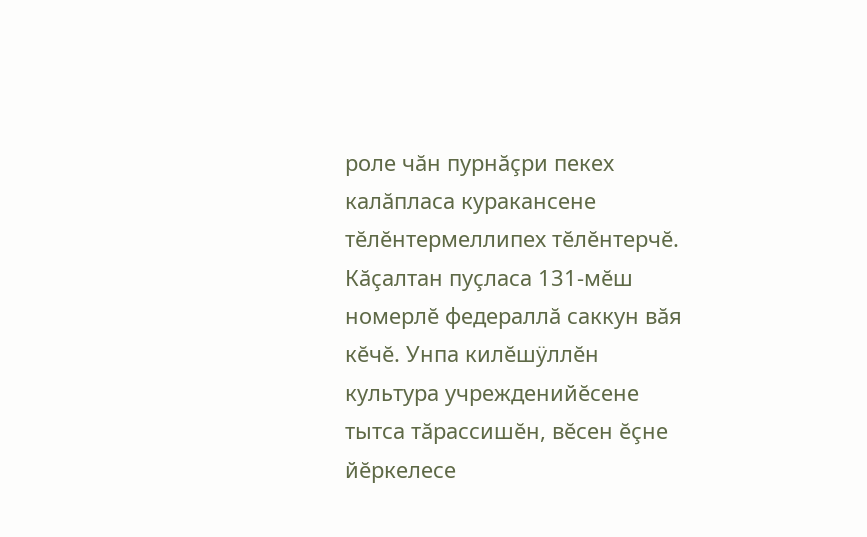роле чăн пурнăçри пекех калăпласа куракансене тĕлĕнтермеллипех тĕлĕнтерчĕ.
Кăçалтан пуçласа 131-мĕш номерлĕ федераллă саккун вăя кĕчĕ. Унпа килĕшÿллĕн культура учрежденийĕсене тытса тăрассишĕн, вĕсен ĕçне йĕркелесе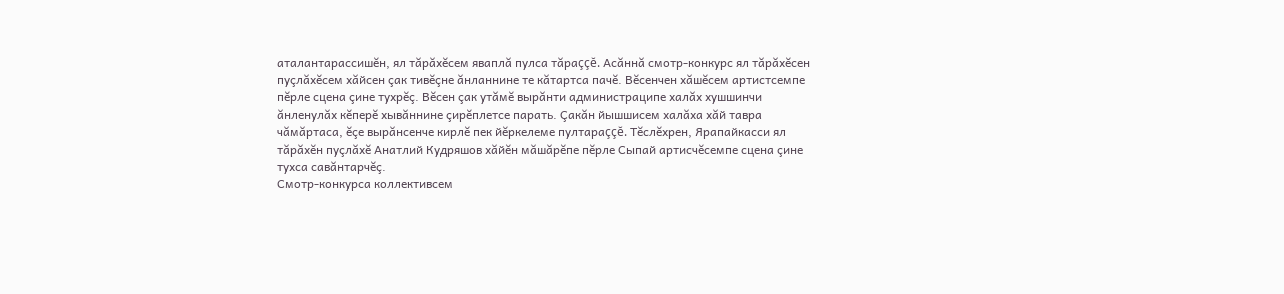аталантарассишĕн, ял тăрăхĕсем яваплă пулса тăраççĕ. Асăннă смотр-конкурс ял тăрăхĕсен пуçлăхĕсем хăйсен çак тивĕçне ăнланнине те кăтартса пачĕ. Вĕсенчен хăшĕсем артистсемпе пĕрле сцена çине тухрĕç. Вĕсен çак утăмĕ вырăнти администраципе халăх хушшинчи ăнленулăх кĕперĕ хывăннине çирĕплетсе парать. Çакăн йышшисем халăха хăй тавра чăмăртаса, ĕçе вырăнсенче кирлĕ пек йĕркелеме пултараççĕ. Тĕслĕхрен, Ярапайкасси ял тăрăхĕн пуçлăхĕ Анатлий Кудряшов хăйĕн мăшăрĕпе пĕрле Сыпай артисчĕсемпе сцена çине тухса савăнтарчĕç.
Смотр-конкурса коллективсем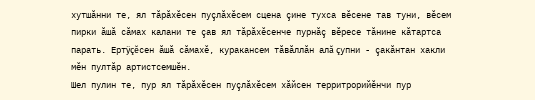хутшăнни те, ял тăрăхĕсен пуçлăхĕсем сцена çине тухса вĕсене тав туни, вĕсем пирки ăшă сăмах калани те çав ял тăрăхĕсенче пурнăç вĕресе тăнине кăтартса парать. Ертÿçĕсен ăшă сăмахĕ, куракансем тăвăллăн алă çупни - çакăнтан хакли мĕн пултăр артистсемшĕн.
Шел пулин те, пур ял тăрăхĕсен пуçлăхĕсем хăйсен территрорийĕнчи пур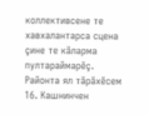коллективсене те хавхалантарса сцена çине те кăларма пултараймарĕç.
Районта ял тăрăхĕсем 16. Кашнинчен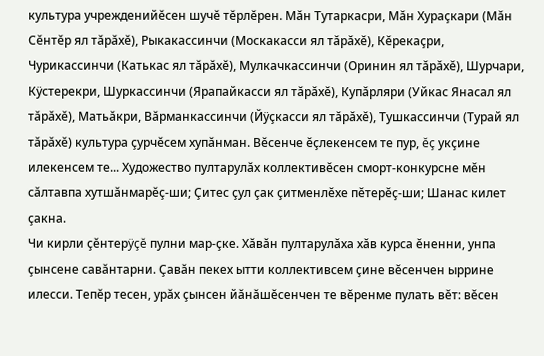культура учрежденийĕсен шучĕ тĕрлĕрен. Мăн Тутаркасри, Мăн Хураçкари (Мăн Сĕнтĕр ял тăрăхĕ), Рыкакассинчи (Москакасси ял тăрăхĕ), Кĕрекаçри, Чурикассинчи (Катькас ял тăрăхĕ), Мулкачкассинчи (Оринин ял тăрăхĕ), Шурчари, Кÿстерекри, Шуркассинчи (Ярапайкасси ял тăрăхĕ), Купăрляри (Уйкас Янасал ял тăрăхĕ), Матьăкри, Вăрманкассинчи (Йÿçкасси ял тăрăхĕ), Тушкассинчи (Турай ял тăрăхĕ) культура çурчĕсем хупăнман. Вĕсенче ĕçлекенсем те пур, ĕç укçине илекенсем те... Художество пултарулăх коллективĕсен сморт-конкурсне мĕн сăлтавпа хутшăнмарĕç-ши; Çитес çул çак çитменлĕхе пĕтерĕç-ши; Шанас килет çакна.
Чи кирли çĕнтерÿçĕ пулни мар-çке. Хăвăн пултарулăха хăв курса ĕненни, унпа çынсене савăнтарни. Çавăн пекех ытти коллективсем çине вĕсенчен ыррине илесси. Тепĕр тесен, урăх çынсен йăнăшĕсенчен те вĕренме пулать вĕт: вĕсен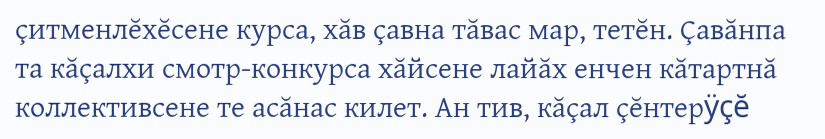çитменлĕхĕсене курса, хăв çавна тăвас мар, тетĕн. Çавăнпа та кăçалхи смотр-конкурса хăйсене лайăх енчен кăтартнă коллективсене те асăнас килет. Ан тив, кăçал çĕнтерÿçĕ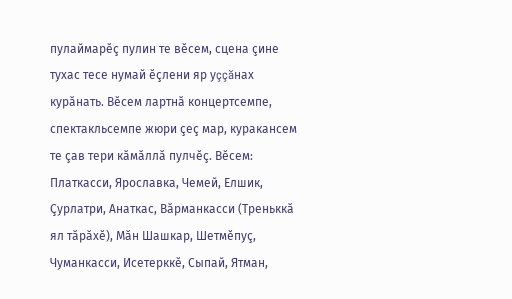пулаймарĕç пулин те вĕсем, сцена çине тухас тесе нумай ĕçлени яр уççăнах курăнать. Вĕсем лартнă концертсемпе, спектакльсемпе жюри çеç мар, куракансем те çав тери кăмăллă пулчĕç. Вĕсем: Платкасси, Ярославка, Чемей, Елшик, Çурлатри, Анаткас, Вăрманкасси (Треньккă ял тăрăхĕ), Мăн Шашкар, Шетмĕпуç, Чуманкасси, Исетерккĕ, Сыпай, Ятман,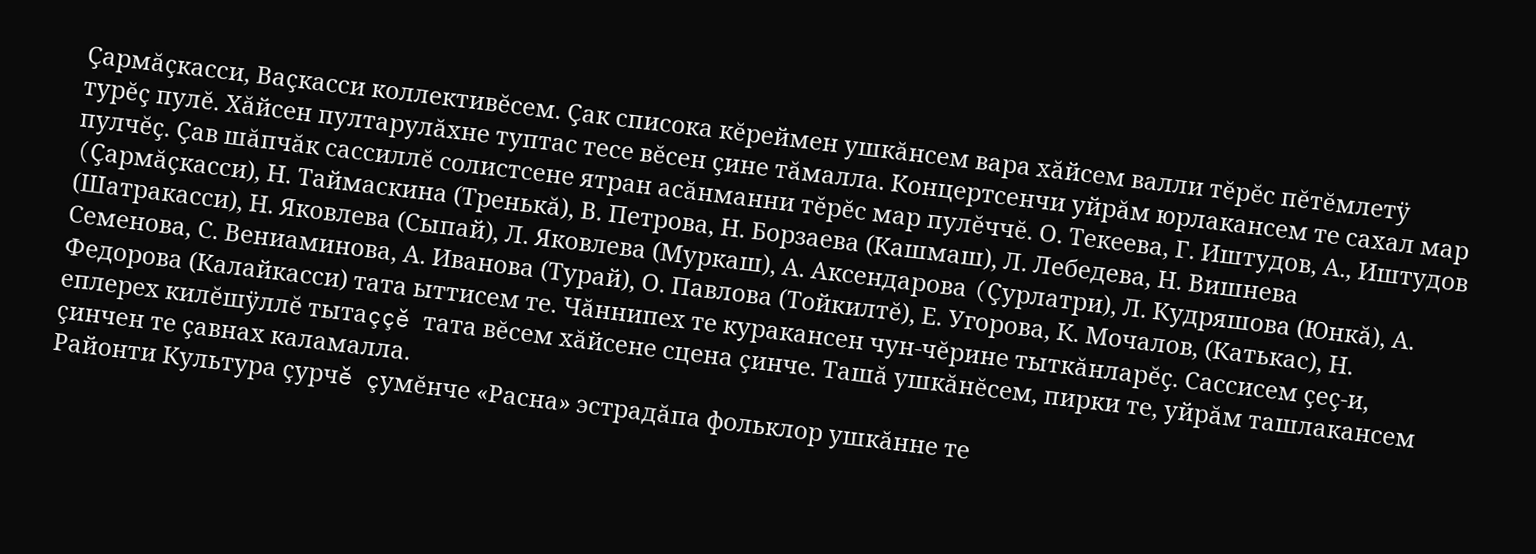Çармăçкасси, Ваçкасси коллективĕсем. Çак списока кĕреймен ушкăнсем вара хăйсем валли тĕрĕс пĕтĕмлетÿ турĕç пулĕ. Хăйсен пултарулăхне туптас тесе вĕсен çине тăмалла. Концертсенчи уйрăм юрлакансем те сахал мар пулчĕç. Çав шăпчăк сассиллĕ солистсене ятран асăнманни тĕрĕс мар пулĕччĕ. О. Текеева, Г. Иштудов, А., Иштудов (Çармăçкасси), Н. Таймаскина (Тренькă), В. Петрова, Н. Борзаева (Кашмаш), Л. Лебедева, Н. Вишнева (Шатракасси), Н. Яковлева (Сыпай), Л. Яковлева (Муркаш), А. Аксендарова (Çурлатри), Л. Кудряшова (Юнкă), А. Семенова, С. Вениаминова, А. Иванова (Турай), О. Павлова (Тойкилтĕ), Е. Угорова, К. Мочалов, (Катькас), Н. Федорова (Калайкасси) тата ыттисем те. Чăннипех те куракансен чун-чĕрине тыткăнларĕç. Сассисем çеç-и, еплерех килĕшÿллĕ тытаççĕ тата вĕсем хăйсене сцена çинче. Ташă ушкăнĕсем, пирки те, уйрăм ташлакансем çинчен те çавнах каламалла.
Районти Культура çурчĕ çумĕнче «Расна» эстрадăпа фольклор ушкăнне те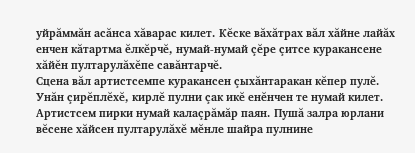уйрăммăн асăнса хăварас килет. Кĕске вăхăтрах вăл хăйне лайăх енчен кăтартма ĕлкĕрчĕ, нумай-нумай çĕре çитсе куракансене хăйĕн пултарулăхĕпе савăнтарчĕ.
Сцена вăл артистсемпе куракансен çыхăнтаракан кĕпер пулĕ. Унăн çирĕплĕхĕ, кирлĕ пулни çак икĕ енĕнчен те нумай килет. Артистсем пирки нумай калаçрăмăр паян. Пушă залра юрлани вĕсене хăйсен пултарулăхĕ мĕнле шайра пулнине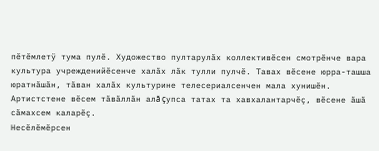пĕтĕмлетÿ тума пулĕ. Художество пултарулăх коллективĕсен смотрĕнче вара культура учрежденийĕсенче халăх лăк тулли пулчĕ. Тавах вĕсене юрра-ташша юратнăшăн, тăван халăх культурине телесериалсенчен мала хунишĕн. Артистстене вĕсем тăвăллăн алă çупса татах та хавхалантарчĕç, вĕсене ăшă сăмахсем каларĕç.
Несĕлĕмĕрсен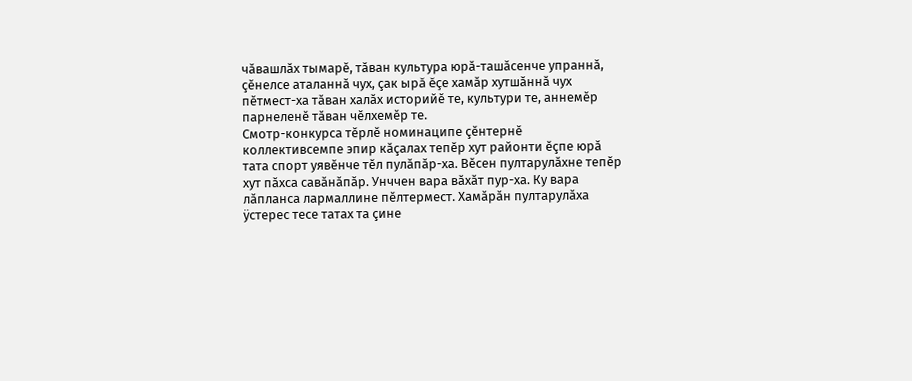чăвашлăх тымарĕ, тăван культура юрă-ташăсенче упраннă, çĕнелсе аталаннă чух, çак ырă ĕçе хамăр хутшăннă чух пĕтмест-ха тăван халăх историйĕ те, культури те, аннемĕр парнеленĕ тăван чĕлхемĕр те.
Смотр-конкурса тĕрлĕ номинаципе çĕнтернĕ коллективсемпе эпир кăçалах тепĕр хут районти ĕçпе юрă тата спорт уявĕнче тĕл пулăпăр-ха. Вĕсен пултарулăхне тепĕр хут пăхса савăнăпăр. Унччен вара вăхăт пур-ха. Ку вара лăпланса лармаллине пĕлтермест. Хамăрăн пултарулăха ÿстерес тесе татах та çине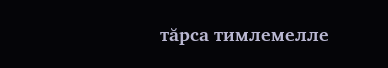тăрса тимлемелле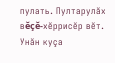пулать. Пултарулăх вĕçĕ-хĕррисĕр вĕт. Унăн куçа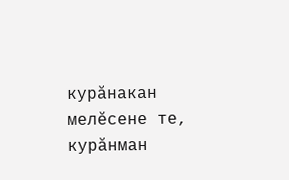курăнакан мелĕсене те, курăнман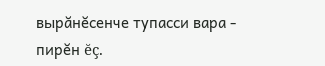вырăнĕсенче тупасси вара - пирĕн ĕç.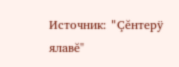Источник: "Çĕнтерÿ ялавĕ"